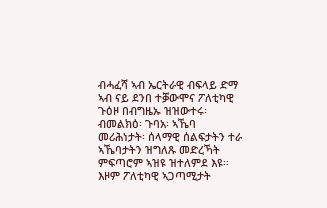ብሓፈሻ ኣብ ኤርትራዊ ብፍላይ ድማ ኣብ ናይ ደንበ ተቓውሞና ፖለቲካዊ ጉዕዞ በብግዜኡ ዝዝውተሩ፡ ብመልክዕ፡ ጉባአ፡ ኣኼባ መሪሕነታት፡ ሰላማዊ ሰልፍታትን ተራ ኣኼባታትን ዝግለጹ መድረኻት ምፍጣሮም ኣዝዩ ዝተለምደ እዩ። እዞም ፖለቲካዊ ኣጋጣሚታት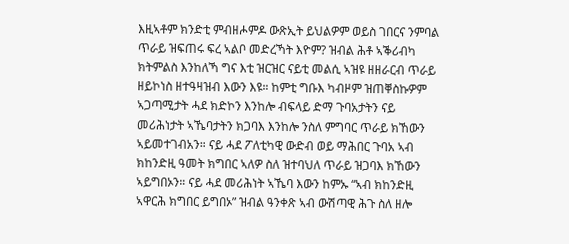እዚኣቶም ክንድቲ ምብዘሖምዶ ውጽኢት ይህልዎም ወይስ ገበርና ንምባል ጥራይ ዝፍጠሩ ፍረ ኣልቦ መድረኻት እዮም? ዝብል ሕቶ ኣቕሪብካ ክትምልስ እንከለኻ ግና እቲ ዝርዝር ናይቲ መልሲ ኣዝዩ ዘዘራርብ ጥራይ ዘይኮነስ ዘተዓዛዝብ እውን እዩ። ከምቲ ግቡእ ካብዞም ዝጠቐስኩዎም ኣጋጣሚታት ሓደ ክድኮን እንከሎ ብፍላይ ድማ ጉባአታትን ናይ መሪሕነታት ኣኼባታትን ክጋባእ እንከሎ ንስለ ምግባር ጥራይ ክኸውን ኣይመተገብአን። ናይ ሓደ ፖለቲካዊ ውድብ ወይ ማሕበር ጉባአ ኣብ ክከንድዚ ዓመት ክግበር ኣለዎ ስለ ዝተባህለ ጥራይ ዝጋባእ ክኸውን ኣይግበኦን። ናይ ሓደ መሪሕነት ኣኼባ እውን ከምኡ “ኣብ ክከንድዚ ኣዋርሕ ክግበር ይግበኦ” ዝብል ዓንቀጽ ኣብ ውሽጣዊ ሕጉ ስለ ዘሎ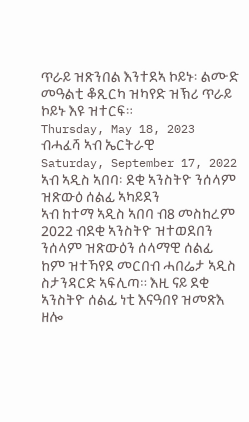ጥራይ ዝጽንበል እንተደኣ ኮይኑ፡ ልሙድ መዓልቲ ቆጺርካ ዝካየድ ዝኽሪ ጥራይ ኮይኑ እዩ ዝተርፍ።
Thursday, May 18, 2023
ብሓፈሻ ኣብ ኤርትራዊ
Saturday, September 17, 2022
ኣብ ኣዲስ ኣበባ፡ ደቂ ኣንስትዮ ንሰላም ዝጽውዕ ሰልፊ ኣካይደን
ኣብ ከተማ ኣዲስ ኣበባ ብ8 መስከረም 2022 ብደቂ ኣንስትዮ ዝተወደበን ንሰላም ዝጽውዕን ሰላማዊ ሰልፊ ከም ዝተኻየደ መርበብ ሓበሬታ ኣዲስ ስታንዳርድ ኣፍሊጣ። እዚ ናይ ደቂ ኣንስትዮ ሰልፊ ነቲ እናዓበየ ዝመጽእ ዘሎ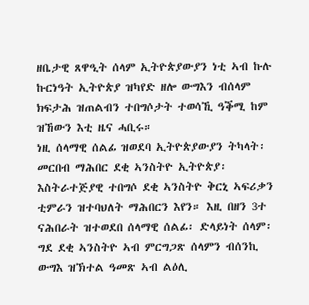ዘቤታዊ ጸዋዒት ሰላም ኢትዮጵያውያን ነቲ ኣብ ኩሉ ኩርነዓት ኢትዮጵያ ዝካየድ ዘሎ ውግእን ብሰላም ክፍታሕ ዝጠልብን ተበግሶታት ተወሳኺ ዓቕሚ ከም ዝኸውን እቲ ዜና ሓቢሩ።
ነዚ ሰላማዊ ሰልፊ ዝወደባ ኢትዮጵያውያን ትካላት፡ መርበብ ማሕበር ደቂ ኣንስትዮ ኢትዮጵያ፡ እስትራተጅያዊ ተበግሶ ደቂ ኣንስትዮ ቅርኒ ኣፍሪቃን ቲምራን ዝተባህለት ማሕበርን እየን። እዚ በዘን 3ተ ናሕበራት ዝተወደበ ሰላማዊ ሰልፊ፡ ድላይነት ሰላም፡ ግደ ደቂ ኣንስትዮ ኣብ ምርግጋጽ ሰላምን ብሰንኪ ውግእ ዝኽተል ዓመጽ ኣብ ልዕሊ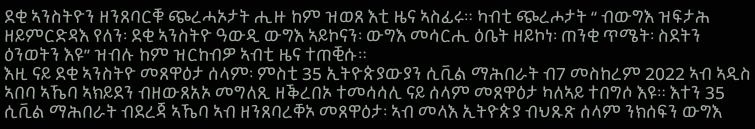ደቂ ኣንስትዮን ዘንጸባርቑ ጭረሓኦታት ሒዙ ከም ዝወጸ እቲ ዜና ኣስፊሩ። ካብቲ ጭረሖታት “ ብውግእ ዝፍታሕ ዘይምርድዳእ የለን፡ ደቂ ኣንስትዮ ዓውዲ ውግእ ኣይኮናን፡ ውግእ መሳርሒ ዕቤት ዘይኮነ፡ ጠንቂ ጥሜት፡ ስደትን ዕንወትን እዩ” ዝብሉ ከም ዝርከብዎ ኣብቲ ዜና ተጠቒሱ።
እዚ ናይ ደቂ ኣንስትዮ መጸዋዕታ ሰላም፡ ምስቲ 35 ኢትዮጵያውያን ሲቪል ማሕበራት ብ7 መስከረም 2022 ኣብ ኣዲስ ኣበባ ኣኼባ ኣክይደን ብዘውጸአኦ መግለጺ ዘቕረበኦ ተመሳሳሊ ናይ ሰላም መጸዋዕታ ካለኣይ ተበግሶ እዩ። እተን 35 ሲቪል ማሕበራት ብደረጃ ኣኼባ ኣብ ዘንጸባረቐኦ መጸዋዕታ፡ ኣብ መላእ ኢትዮጵያ ብህጹጽ ሰላም ንክሰፍን ውግእ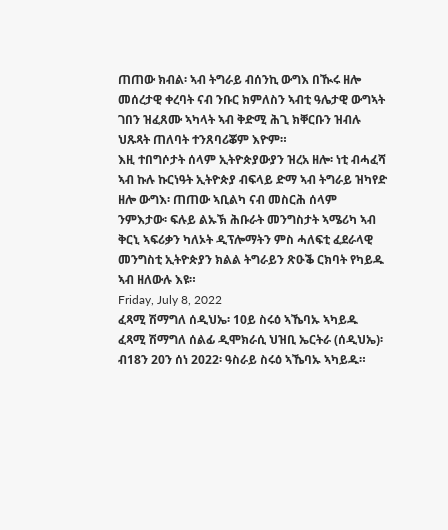ጠጠው ክብል፡ ኣብ ትግራይ ብሰንኪ ውግእ በዂሩ ዘሎ መሰረታዊ ቀረባት ናብ ንቡር ክምለስን ኣብቲ ዓሌታዊ ውግኣት ገበን ዝፈጸሙ ኣካላት ኣብ ቅድሚ ሕጊ ክቐርቡን ዝብሉ ህጹጻት ጠለባት ተንጸባሪቖም እዮም።
እዚ ተበግሶታት ሰላም ኢትዮጵያውያን ዝረአ ዘሎ፡ ነቲ ብሓፈሻ ኣብ ኩሉ ኩርነዓት ኢትዮጵያ ብፍላይ ድማ ኣብ ትግራይ ዝካየድ ዘሎ ውግእ፡ ጠጠው ኣቢልካ ናብ መስርሕ ሰላም ንምእታው፡ ፍሉይ ልኡኽ ሕቡራት መንግስታት ኣሜሪካ ኣብ ቅርኒ ኣፍሪቃን ካለኦት ዲፕሎማትን ምስ ሓለፍቲ ፈደራላዊ መንግስቲ ኢትዮጵያን ክልል ትግራይን ጽዑቕ ርክባት የካይዱ ኣብ ዘለውሉ እዩ።
Friday, July 8, 2022
ፈጻሚ ሽማግለ ሰዲህኤ፡ 10ይ ስሩዕ ኣኼባኡ ኣካይዱ
ፈጻሚ ሽማግለ ሰልፊ ዲሞክራሲ ህዝቢ ኤርትራ (ሰዲህኤ)፡ ብ18ን 20ን ሰነ 2022፡ ዓስራይ ስሩዕ ኣኼባኡ ኣካይዱ።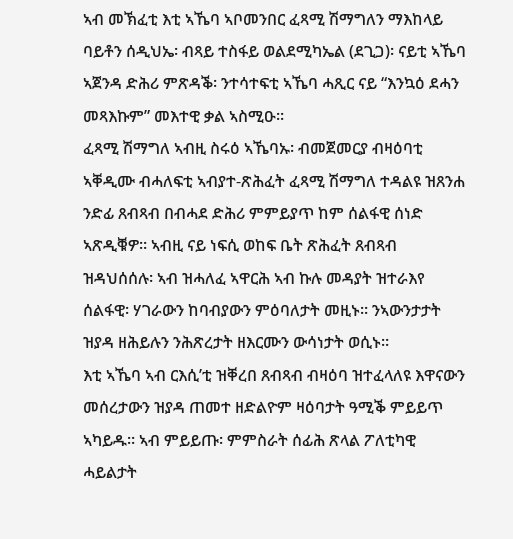ኣብ መኽፈቲ እቲ ኣኼባ ኣቦመንበር ፈጻሚ ሽማግለን ማእከላይ ባይቶን ሰዲህኤ፡ ብጻይ ተስፋይ ወልደሚካኤል (ደጊጋ)፡ ናይቲ ኣኼባ ኣጀንዳ ድሕሪ ምጽዳቕ፡ ንተሳተፍቲ ኣኼባ ሓጺር ናይ “እንኳዕ ደሓን መጻእኩም” መእተዊ ቃል ኣስሚዑ።
ፈጻሚ ሽማግለ ኣብዚ ስሩዕ ኣኼባኡ፡ ብመጀመርያ ብዛዕባቲ ኣቐዲሙ ብሓለፍቲ ኣብያተ-ጽሕፈት ፈጻሚ ሽማግለ ተዳልዩ ዝጸንሐ ንድፊ ጸብጻብ በብሓደ ድሕሪ ምምይያጥ ከም ሰልፋዊ ሰነድ ኣጽዲቑዎ። ኣብዚ ናይ ነፍሲ ወከፍ ቤት ጽሕፈት ጸብጻብ ዝዳህሰሰሉ፡ ኣብ ዝሓለፈ ኣዋርሕ ኣብ ኩሉ መዳያት ዝተራእየ ሰልፋዊ፡ ሃገራውን ከባብያውን ምዕባለታት መዚኑ። ንኣውንታታት ዝያዳ ዘሕይሉን ንሕጽረታት ዘእርሙን ውሳነታት ወሲኑ።
እቲ ኣኼባ ኣብ ርእሲ’ቲ ዝቐረበ ጸብጻብ ብዛዕባ ዝተፈላለዩ እዋናውን መሰረታውን ዝያዳ ጠመተ ዘድልዮም ዛዕባታት ዓሚቕ ምይይጥ ኣካይዱ። ኣብ ምይይጡ፡ ምምስራት ሰፊሕ ጽላል ፖለቲካዊ ሓይልታት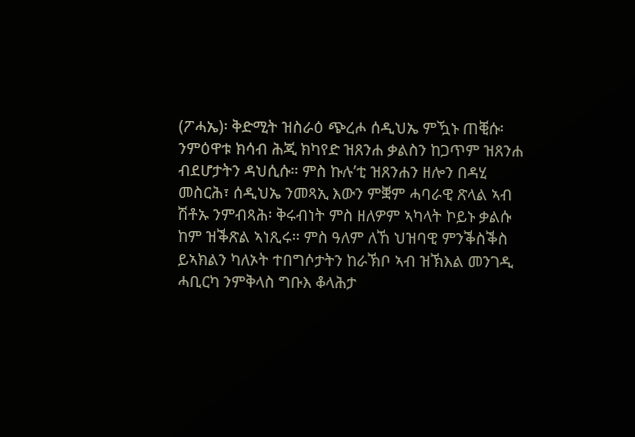(ፖሓኤ)፡ ቅድሚት ዝስራዕ ጭረሖ ሰዲህኤ ምዃኑ ጠቒሱ፡ ንምዕዋቱ ክሳብ ሕጂ ክካየድ ዝጸንሐ ቃልስን ከጋጥም ዝጸንሐ ብደሆታትን ዳህሲሱ። ምስ ኩሉ’ቲ ዝጸንሐን ዘሎን በዳሂ መስርሕ፣ ሰዲህኤ ንመጻኢ እውን ምቛም ሓባራዊ ጽላል ኣብ ሽቶኡ ንምብጻሕ፡ ቅሩብነት ምስ ዘለዎም ኣካላት ኮይኑ ቃልሱ ከም ዝቕጽል ኣነጺሩ። ምስ ዓለም ለኸ ህዝባዊ ምንቕስቕስ ይኣክልን ካለኦት ተበግሶታትን ከራኽቦ ኣብ ዝኽእል መንገዲ ሓቢርካ ንምቅላስ ግቡእ ቆላሕታ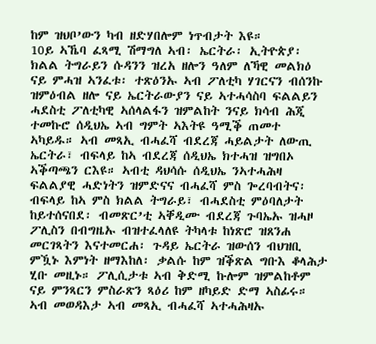ከም ዝህቦ’ውን ካብ ዘድሃበሎም ነጥብታት እዩ።
10ይ ኣኼባ ፈጻሚ ሽማግለ ኣብ፡ ኤርትራ፡ ኢትዮጵያ፡ ክልል ትግራይን ሱዳንን ዝረአ ዘሎን ዓለም ለኻዊ መልክዕ ናይ ምሓዝ ኣንፈቱ፡ ተጽዕንኡ ኣብ ፖለቲካ ሃገርናን ብሰንኩ ዝምዕብል ዘሎ ናይ ኤርትራውያን ናይ ኣተሓሳስባ ፍልልይን ሓደስቲ ፖለቲካዊ ኣሰላልፋን ዝምልከት ንናይ ክሳብ ሕጂ ተመኩሮ ሰዲህኤ ኣብ ግምት ኣእትዩ ዓሚቕ ጠመተ ኣካይዱ። ኣብ መጻኢ ብሓፈሻ ብደረጃ ሓይልታት ለውጢ ኤርትራ፣ ብፍላይ ከኣ ብደረጃ ሰዲህኤ ክተሓዝ ዝግበኦ ኣቕጣጫን ርእዩ። ኣብቲ ዳህሳሱ ሰዲህኤ ንኣተሓሕዛ ፍልልያዊ ሓድነትን ዝምድናና ብሓፈሻ ምስ ጐረባብትና፡ ብፍላይ ከኣ ምስ ክልል ትግራይ፣ ብሓደስቲ ምዕባለታት ከይተሰናበደ፡ ብመጽር’ቲ ኣቐዲሙ ብደረጃ ጉባኤኡ ዝሓዞ ፖሊስን በብግዜኡ ብዝተፈላለዩ ትካላቱ ከነጽሮ ዝጸንሐ መርገጻትን እናተመርሐ፡ ጉዳይ ኤርትራ ዝውሰን ብህዝቢ ምዃኑ እምነት ዘማእከለ፡ ቃልሱ ከም ዝቕጽል ግቡእ ቆላሕታ ሂቡ መዚኑ። ፖሊሲታቱ ኣብ ቅድሚ ኩሎም ዝምልከቶም ናይ ምንጻርን ምስራጽን ጻዕሪ ከም ዘካይድ ድማ ኣስፊሩ።
ኣብ መወዳእታ ኣብ መጻኢ ብሓፈሻ ኣተሓሕዛኡ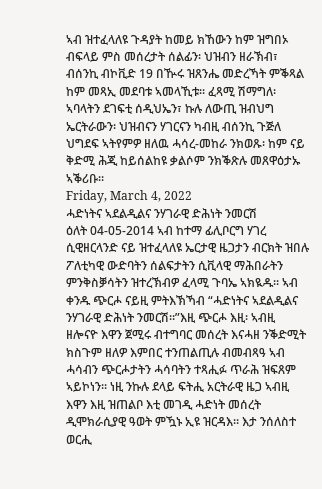ኣብ ዝተፈላለዩ ጉዳያት ከመይ ክኸውን ከም ዝግበኦ ብፍላይ ምስ መሰረታት ሰልፊን፡ ህዝብን ዘራኽብ፣ ብሰንኪ ብኮቪድ 19 በዂሩ ዝጸንሔ መድረኻት ምቕጻል ከም መጻኢ መደባቱ ኣመላኺቱ። ፈጻሚ ሽማግለ፡ ኣባላትን ደገፍቲ ሰዲህኤን፣ ኩሉ ለውጢ ዝብህግ ኤርትራውን፡ ህዝብናን ሃገርናን ካብዚ ብሰንኪ ጉጅለ ህግደፍ ኣትየምዎ ዘለዉ ሓሳረ-መከራ ንክወጹ፡ ከም ናይ ቅድሚ ሕጂ ከይሰልከዩ ቃልሶም ንክቕጽሉ መጸዋዕታኡ ኣቕሪቡ።
Friday, March 4, 2022
ሓድነትና ኣደልዲልና ንሃገራዊ ድሕነት ንመርሽ
ዕለት 04-05-2014 ኣብ ከተማ ፊሊቦርግ ሃገረ ሲዊዘርላንድ ናይ ዝተፈላለዩ ኤርታዊ ዜጋታን ብርክት ዝበሉ ፖለቲካዊ ውድባትን ሰልፍታትን ሲቪላዊ ማሕበራትን ምንቅስቓሳትን ዝተረኽብዎ ፈላሚ ጉባኤ ኣክዪዱ። ኣብ ቀንዱ ጭርሖ ናይዚ ምትእኽኻብ “ሓድነትና ኣደልዲልና ንሃገራዊ ድሕነት ንመርሽ።”እዚ ጭርሖ እዚ፡ ኣብዚ ዘሎናዮ እዋን ጀሚሩ ብተግባር መሰረት እናሓዘ ንቕድሚት ክስጉም ዘለዎ እምበር ተንጠልጢሉ ብመብጻዓ ኣብ ሓሳብን ጭርሖታትን ሓሳባትን ተጻሒፉ ጥራሕ ዝፍጸም ኣይኮነን። ነዚ ንኩሉ ደላይ ፍትሒ አርትራዊ ዜጋ ኣብዚ እዋን እዚ ዝጠልቦ እቲ መገዲ ሓድነት መሰረት ዲሞክራሲያዊ ዓወት ምዃኑ ኢዩ ዝርዳእ። እታ ንሰለስተ ወርሒ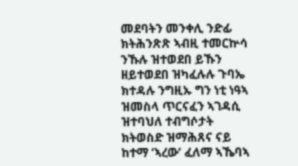መደባትን መንቀሊ ንድፊ ክትሕንጽጽ ኣብዚ ተመርኵሳ ንኹሉ ዝተወደበ ይኹን ዘይተወደበ ዝካፈሉሉ ጉባኤ ክተዳሉ ንግዚኡ ግን ነቲ ነዓኣ ዝመስላ ጥርናፈን ኣገዳሲ ዝተባህለ ተብግሶታት ክትወስድ ዝማሕጸና ናይ ከተማ ‘ኣረው’ ፈለማ ኣኼባኣ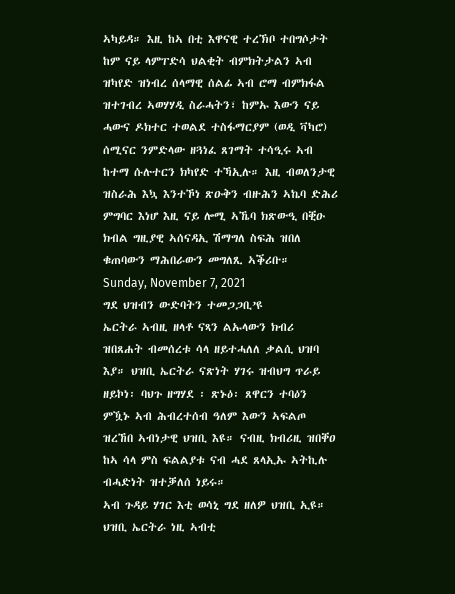ኣካይዳ። እዚ ከኣ በቲ እዋናዊ ተረኽቦ ተበግሶታት ከም ናይ ላምፐድሳ ህልቂት ብምክትታልን ኣብ ዝካየድ ዝነብረ ሰላማዊ ሰልፊ ኣብ ሮማ ብምክፋል ዝተገብረ ኣወሃሃዲ ስራሓትን፣ ከምኡ እውን ናይ ሓውና ዶክተር ተወልደ ተስፋማርያም (ወዲ ቫካሮ) ሰሚናር ንምድላው ዘጓነፈ ጸገማት ተሳዒሩ ኣብ ከተማ ሱሉተርን ክካየድ ተኻኢሉ። እዚ ብወለንታዊ ዝስራሕ እኳ እንተኾነ ጽዑቅን ብዙሕን ኣኬባ ድሕሪ ምግባር እነሆ እዚ ናይ ሎሚ ኣኼባ ክጽውዒ በቒዑ ክብል ግዚያዊ ኣሰናዳኢ ሽማግለ ስፍሕ ዝበለ ቁጠባውን ማሕበራውን መግለጺ ኣቕሪቡ።
Sunday, November 7, 2021
ግደ ህዝብን ውድባትን ተመጋጋቢ’ዩ
ኤርትራ ኣብዚ ዘላቶ ናጻን ልኡላውን ክብሪ ዝበጸሐት ብመሰረቱ ሳላ ዘይተሓለለ ቃልሲ ህዝባ እያ። ህዝቢ ኤርትራ ናጽነት ሃገሩ ዝብህግ ጥራይ ዘይኮነ፡ ባህጉ ዘግሃደ ፡ ጽኑዕ፡ ጸዋርን ተባዕን ምዃኑ ኣብ ሕብረተሰብ ዓለም እውን ኣፍልጦ ዝረኸበ ኣብነታዊ ህዝቢ እዩ። ናብዚ ክብሪዚ ዝበቐዐ ከኣ ሳላ ምስ ፍልልያቱ ናብ ሓደ ጸላኢኡ ኣትኪሉ ብሓድነት ዝተቓለሰ ነይሩ።
ኣብ ጉዳይ ሃገር እቲ ወሳኒ ግደ ዘለዎ ህዝቢ ኢዩ። ህዝቢ ኤርትራ ነዚ ኣብቲ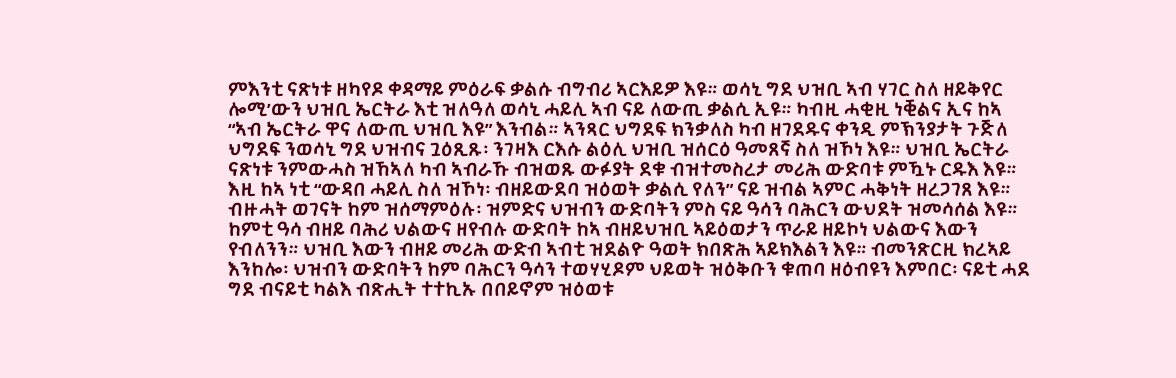ምእንቲ ናጽነቱ ዘካየዶ ቀዳማይ ምዕራፍ ቃልሱ ብግብሪ ኣርእይዎ እዩ። ወሳኒ ግደ ህዝቢ ኣብ ሃገር ስለ ዘይቅየር ሎሚ’ውን ህዝቢ ኤርትራ እቲ ዝለዓለ ወሳኒ ሓይሊ ኣብ ናይ ለውጢ ቃልሲ ኢዩ። ካብዚ ሓቂዚ ነቒልና ኢና ከኣ “ኣብ ኤርትራ ዋና ለውጢ ህዝቢ እዩ” እንብል። ኣንጻር ህግደፍ ክንቃለስ ካብ ዘገደዱና ቀንዲ ምኽንያታት ጉጅለ ህግደፍ ንወሳኒ ግደ ህዝብና ጓዕጺጹ፡ ንገዛእ ርእሱ ልዕሊ ህዝቢ ዝሰርዕ ዓመጸኛ ስለ ዝኾነ እዩ። ህዝቢ ኤርትራ ናጽነቱ ንምውሓስ ዝኸኣለ ካብ ኣብራኹ ብዝወጹ ውፉያት ደቁ ብዝተመስረታ መሪሕ ውድባቱ ምዃኑ ርዱእ እዩ። እዚ ከኣ ነቲ “ውዳበ ሓይሊ ስለ ዝኾነ፡ ብዘይውደባ ዝዕወት ቃልሲ የለን” ናይ ዝብል ኣምር ሓቅነት ዘረጋገጸ እዩ።
ብዙሓት ወገናት ከም ዝሰማምዕሉ፡ ዝምድና ህዝብን ውድባትን ምስ ናይ ዓሳን ባሕርን ውህደት ዝመሳሰል እዩ። ከምቲ ዓሳ ብዘይ ባሕሪ ህልውና ዘየብሉ ውድባት ከኣ ብዘይህዝቢ ኣይዕወታን ጥራይ ዘይኮነ ህልውና እውን የብለንን። ህዝቢ እውን ብዘይ መሪሕ ውድብ ኣብቲ ዝደልዮ ዓወት ክበጽሕ ኣይክእልን እዩ። ብመንጽርዚ ክረኣይ እንከሎ፡ ህዝብን ውድባትን ከም ባሕርን ዓሳን ተወሃሂዶም ህይወት ዝዕቅቡን ቁጠባ ዘዕብዩን እምበር፡ ናይቲ ሓደ ግደ ብናይቲ ካልእ ብጽሒት ተተኪኡ በበይኖም ዝዕወቱ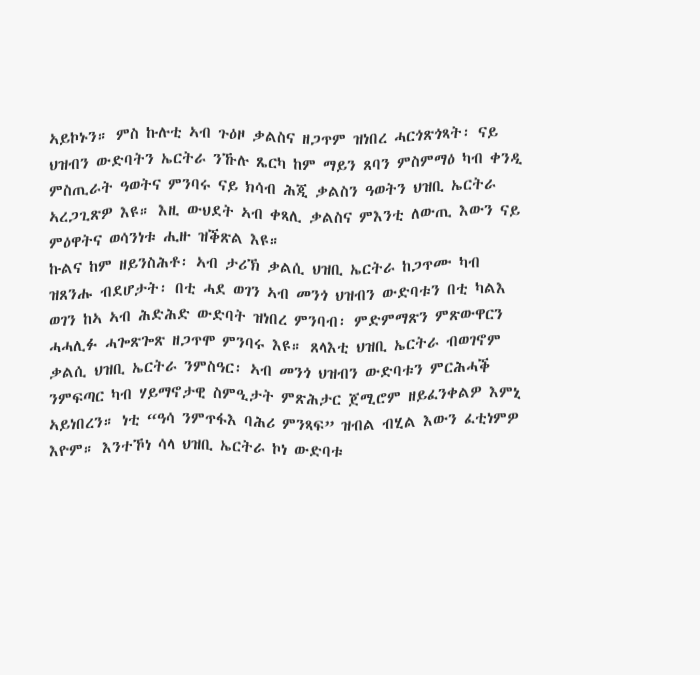ኣይኮኑን። ምስ ኩሉቲ ኣብ ጉዕዞ ቃልስና ዘጋጥም ዝነበረ ሓርጎጽጎጻት፡ ናይ ህዝብን ውድባትን ኤርትራ ንኹሉ ጼርካ ከም ማይን ጸባን ምስምማዕ ካብ ቀንዲ ምስጢራት ዓወትና ምንባሩ ናይ ክሳብ ሕጂ ቃልስን ዓወትን ህዝቢ ኤርትራ ኣረጋጊጽዎ እዩ። እዚ ውህደት ኣብ ቀጻሊ ቃልስና ምእንቲ ለውጢ እውን ናይ ምዕዋትና ወሳንነቱ ሒዙ ዝቕጽል እዩ።
ኩልና ከም ዘይንስሕቶ፡ ኣብ ታሪኽ ቃልሲ ህዝቢ ኤርትራ ከጋጥሙ ካብ ዝጸንሑ ብደሆታት፡ በቲ ሓደ ወገን ኣብ መንጎ ህዝብን ውድባቱን በቲ ካልእ ወገን ከኣ ኣብ ሕድሕድ ውድባት ዝነበረ ምንባብ፡ ምድምማጽን ምጽውዋርን ሓሓሊፉ ሓጐጽጐጽ ዘጋጥሞ ምንባሩ እዩ። ጸላእቲ ህዝቢ ኤርትራ ብወገኖም ቃልሲ ህዝቢ ኤርትራ ንምስዓር፡ ኣብ መንጎ ህዝብን ውድባቱን ምርሕሓቕ ንምፍጣር ካብ ሃይማኖታዊ ስምዒታት ምጽሕታር ጀሚሮም ዘይፈንቀልዎ እምኒ ኣይነበረን። ነቲ “ዓሳ ንምጥፋእ ባሕሪ ምንጻፍ” ዝብል ብሂል እውን ፈቲነምዎ እዮም። እንተኾነ ሳላ ህዝቢ ኤርትራ ኮነ ውድባቱ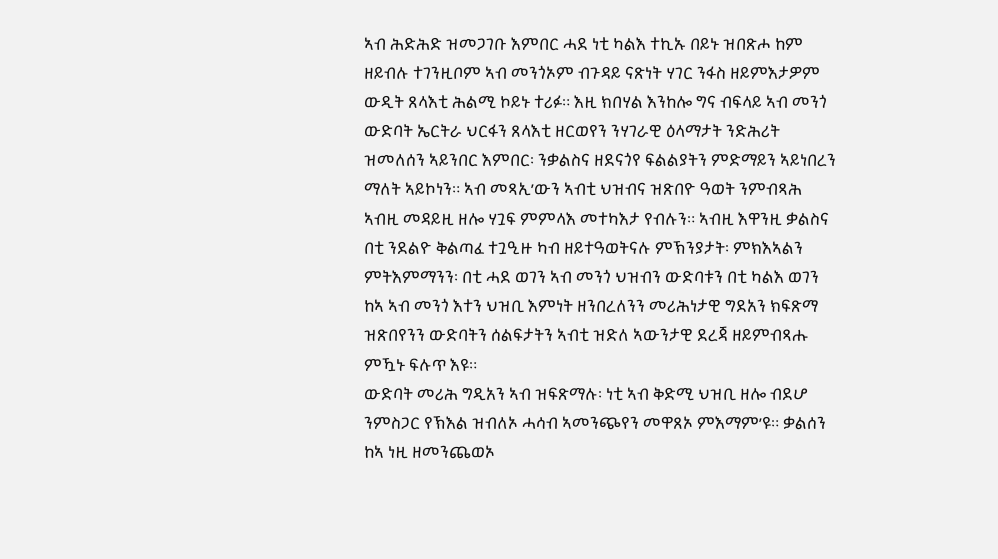ኣብ ሕድሕድ ዝመጋገቡ እምበር ሓደ ነቲ ካልእ ተኪኡ በይኑ ዝበጽሖ ከም ዘይብሉ ተገንዚቦም ኣብ መንጎኦም ብጉዳይ ናጽነት ሃገር ንፋስ ዘይምእታዎም ውዲት ጸላእቲ ሕልሚ ኮይኑ ተሪፉ። እዚ ክበሃል እንከሎ ግና ብፍላይ ኣብ መንጎ ውድባት ኤርትራ ህርፋን ጸላእቲ ዘርወየን ንሃገራዊ ዕላማታት ንድሕሪት ዝመለሰን ኣይንበር እምበር፡ ንቃልስና ዘደናጎየ ፍልልያትን ምድማይን ኣይነበረን ማለት ኣይኮነን። ኣብ መጻኢ’ውን ኣብቲ ህዝብና ዝጽበዮ ዓወት ንምብጻሕ ኣብዚ መዳይዚ ዘሎ ሃጓፍ ምምላእ መተካእታ የብሉን። ኣብዚ እዋንዚ ቃልስና በቲ ንደልዮ ቅልጣፈ ተጓዒዙ ካብ ዘይተዓወትናሉ ምኽንያታት፡ ምክእኣልን ምትእምማንን፡ በቲ ሓደ ወገን ኣብ መንጎ ህዝብን ውድባቱን በቲ ካልእ ወገን ከኣ ኣብ መንጎ እተን ህዝቢ እምነት ዘንበረለንን መሪሕነታዊ ግደአን ክፍጽማ ዝጽበየንን ውድባትን ሰልፍታትን ኣብቲ ዝድለ ኣውንታዊ ደረጃ ዘይምብጻሑ ምዃኑ ፍሉጥ እዩ።
ውድባት መሪሕ ግዲአን ኣብ ዝፍጽማሉ፡ ነቲ ኣብ ቅድሚ ህዝቢ ዘሎ ብደሆ ንምስጋር የኽእል ዝብለኦ ሓሳብ ኣመንጭየን መዋጸኦ ምእማም’ዩ። ቃልሰን ከኣ ነዚ ዘመንጨወኦ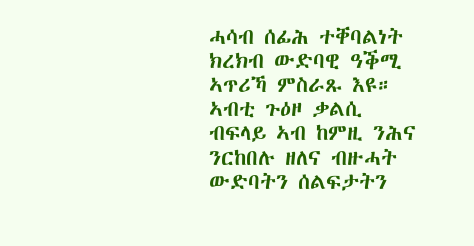ሓሳብ ሰፊሕ ተቐባልነት ክረክብ ውድባዊ ዓቕሚ ኣጥሪኻ ምስራጹ እዩ። ኣብቲ ጉዕዞ ቃልሲ ብፍላይ ኣብ ከምዚ ንሕና ንርከበሉ ዘለና ብዙሓት ውድባትን ሰልፍታትን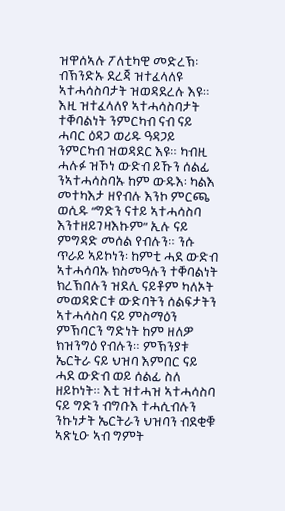ዝዋሰኣሉ ፖለቲካዊ መድረኽ፡ ብኽንድኡ ደረጃ ዝተፈላለዩ ኣተሓሳስባታት ዝወዳደረሉ እዩ። እዚ ዝተፈላለየ ኣተሓሳስባታት ተቐባልነት ንምርካብ ናብ ናይ ሓባር ዕዳጋ ወሪዱ ዓዳጋይ ንምርካብ ዝወዳደር እዩ። ካብዚ ሓሉፉ ዝኾነ ውድብ ይኹን ሰልፊ ንኣተሓሳስባኡ ከም ውዱእ፡ ካልእ መተካእታ ዘየብሉ እንኮ ምርጫ ወሲዱ “ግድን ናተይ ኣተሓሳስባ እንተዘይገዛእኩም” ኢሉ ናይ ምግዳድ መሰል የብሉን። ንሱ ጥራይ ኣይኮነን፡ ከምቲ ሓደ ውድብ ኣተሓሳባኡ ክስመዓሉን ተቐባልነት ክረኽበሉን ዝደሊ ናይቶም ካለኦት መወዳድርቱ ውድባትን ሰልፍታትን ኣተሓሳስባ ናይ ምስማዕን ምኽባርን ግድነት ከም ዘለዎ ክዝንግዕ የብሉን። ምኽንያቱ ኤርትራ ናይ ህዝባ እምበር ናይ ሓደ ውድብ ወይ ሰልፊ ስለ ዘይኮነት። እቲ ዝተሓዝ ኣተሓሳስባ ናይ ግድን ብግቡእ ተሓሲብሉን ንኩነታት ኤርትራን ህዝባን ብደቂቑ ኣጽኒዑ ኣብ ግምት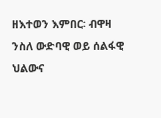ዘእተወን እምበር፡ ብዋዛ ንስለ ውድባዊ ወይ ሰልፋዊ ህልውና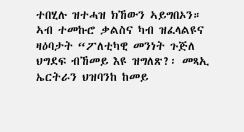ተበሂሉ ዝተሓዝ ክኸውን ኣይግበኦን።
ኣብ ተመኩሮ ቃልስና ካብ ዝፈላልዩና ዛዕባታት “ፖለቲካዊ መንነት ጉጅለ ህግደፍ ብኸመይ እዩ ዝግለጽ?፡ መጻኢ ኤርትራን ህዝባንከ ከመይ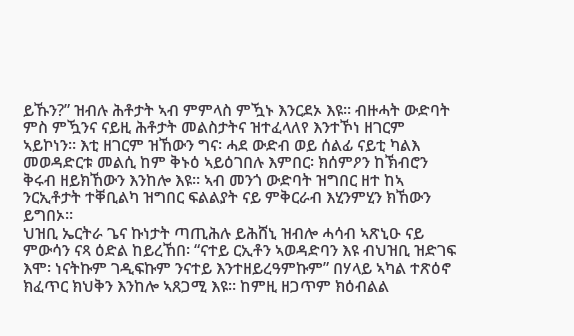ይኹን?” ዝብሉ ሕቶታት ኣብ ምምላስ ምዃኑ እንርደኦ እዩ። ብዙሓት ውድባት ምስ ምዃንና ናይዚ ሕቶታት መልስታትና ዝተፈላለየ እንተኾነ ዘገርም ኣይኮነን። እቲ ዘገርም ዝኸውን ግና፡ ሓደ ውድብ ወይ ሰልፊ ናይቲ ካልእ መወዳድርቱ መልሲ ከም ቅኑዕ ኣይዕገበሉ እምበር፡ ክሰምዖን ከኽብሮን ቅሩብ ዘይክኸውን እንከሎ እዩ። ኣብ መንጎ ውድባት ዝግበር ዘተ ከኣ ንርኢቶታት ተቐቢልካ ዝግበር ፍልልያት ናይ ምቅርራብ እሂንምሂን ክኸውን ይግበኦ።
ህዝቢ ኤርትራ ጌና ኩነታት ጣጢሕሉ ይሕሸኒ ዝብሎ ሓሳብ ኣጽኒዑ ናይ ምውሳን ናጻ ዕድል ከይረኸበ፡ “ናተይ ርኢቶን ኣወዳድባን እዩ ብህዝቢ ዝድገፍ እሞ፡ ነናትኩም ገዲፍኩም ንናተይ እንተዘይረዓምኩም” በሃላይ ኣካል ተጽዕኖ ክፈጥር ክህቅን እንከሎ ኣጸጋሚ እዩ። ከምዚ ዘጋጥም ክዕብልል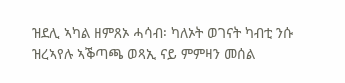ዝደሊ ኣካል ዘምጸኦ ሓሳብ፡ ካለኦት ወገናት ካብቲ ንሱ ዝረኣየሉ ኣቕጣጫ ወጻኢ ናይ ምምዛን መሰል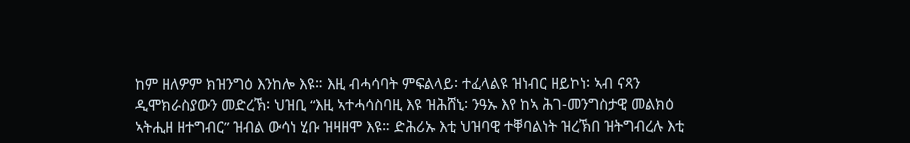ከም ዘለዎም ክዝንግዕ እንከሎ እዩ። እዚ ብሓሳባት ምፍልላይ፡ ተፈላልዩ ዝነብር ዘይኮነ፡ ኣብ ናጻን ዲሞክራስያውን መድረኽ፡ ህዝቢ “እዚ ኣተሓሳስባዚ እዩ ዝሕሸኒ፡ ንዓኡ እየ ከኣ ሕገ-መንግስታዊ መልክዕ ኣትሒዘ ዘተግብር” ዝብል ውሳነ ሂቡ ዝዛዘሞ እዩ። ድሕሪኡ እቲ ህዝባዊ ተቐባልነት ዝረኽበ ዝትግብረሉ እቲ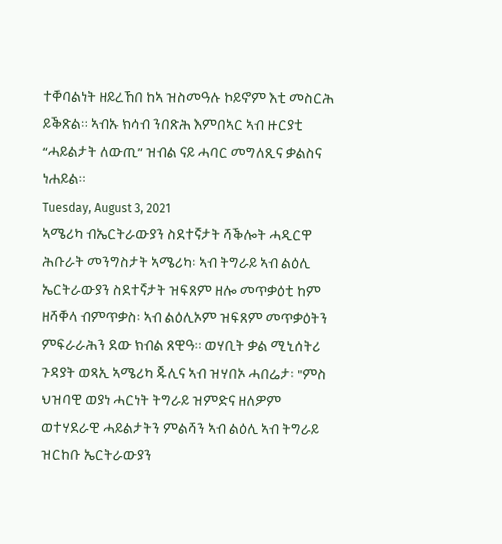ተቐባልነት ዘይረኸበ ከኣ ዝስመዓሉ ኮይኖም እቲ መስርሕ ይቕጽል። ኣብኡ ክሳብ ንበጽሕ እምበኣር ኣብ ዙርያቲ “ሓይልታት ለውጢ” ዝብል ናይ ሓባር መግለጺና ቃልስና ነሐይል።
Tuesday, August 3, 2021
ኣሜሪካ ብኤርትራውያን ስደተኛታት ሻቕሎት ሓዲርዋ
ሕቡራት መንግስታት ኣሜሪካ፡ ኣብ ትግራይ ኣብ ልዕሊ ኤርትራውያን ስደተኛታት ዝፍጸም ዘሎ መጥቃዕቲ ከም ዘሻቐላ ብምጥቃስ፡ ኣብ ልዕሊኦም ዝፍጸም መጥቃዕትን ምፍራራሕን ደው ክብል ጸዊዓ። ወሃቢት ቃል ሚኒሰትሪ ጉዳያት ወጻኢ ኣሜሪካ ጁሊና ኣብ ዝሃበኦ ሓበሬታ፡ "ምስ ህዝባዊ ወያነ ሓርነት ትግራይ ዝምድና ዘለዎም ወተሃደራዊ ሓይልታትን ምልሻን ኣብ ልዕሊ ኣብ ትግራይ ዝርከቡ ኤርትራውያን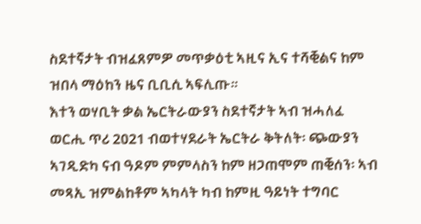ስደተኛታት ብዝፈጸምዎ መጥቃዕቲ ኣዚና ኢና ተሻቒልና ከም ዝበላ ማዕከን ዜና ቢቢሲ ኣፍሊጡ።
እተን ወሃቢት ቃል ኤርትራውያን ስደተኛታት ኣብ ዝሓለፈ ወርሒ ጥሪ 2021 ብወተሃደራት ኤርትራ ቅትለት፡ ጭውያን ኣገዲድካ ናብ ዓዶም ምምላስን ከም ዘጋጠሞም ጠቒሰን፡ ኣብ መጻኢ ዝምልከቶም ኣካላት ካብ ከምዚ ዓይነት ተግባር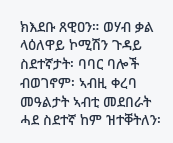ክእደቡ ጸዊዐን። ወሃብ ቃል ላዕለዋይ ኮሚሽን ጉዳይ ስደተኛታት፡ ባባር ባሎች ብወገኖም፡ ኣብዚ ቀረባ መዓልታት ኣብቲ መደበራት ሓደ ስደተኛ ከም ዝተቐትለን፡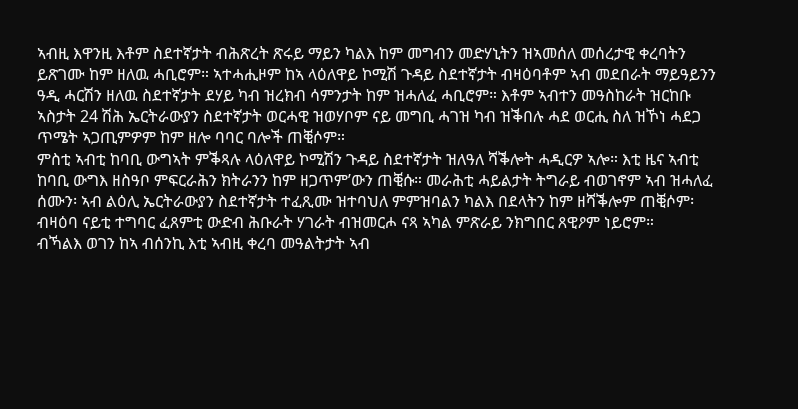ኣብዚ እዋንዚ እቶም ስደተኛታት ብሕጽረት ጽሩይ ማይን ካልእ ከም መግብን መድሃኒትን ዝኣመሰለ መሰረታዊ ቀረባትን ይጽገሙ ከም ዘለዉ ሓቢሮም። ኣተሓሒዞም ከኣ ላዕለዋይ ኮሚሽ ጉዳይ ስደተኛታት ብዛዕባቶም ኣብ መደበራት ማይዓይንን ዓዲ ሓርሽን ዘለዉ ስደተኛታት ደሃይ ካብ ዝረክብ ሳምንታት ከም ዝሓለፈ ሓቢሮም። እቶም ኣብተን መዓስከራት ዝርከቡ ኣስታት 24 ሽሕ ኤርትራውያን ስደተኛታት ወርሓዊ ዝወሃቦም ናይ መግቢ ሓገዝ ካብ ዝቕበሉ ሓደ ወርሒ ስለ ዝኾነ ሓደጋ ጥሜት ኣጋጢምዎም ከም ዘሎ ባባር ባሎች ጠቒሶም።
ምስቲ ኣብቲ ከባቢ ውግኣት ምቕጻሉ ላዕለዋይ ኮሚሽን ጉዳይ ስደተኛታት ዝለዓለ ሻቕሎት ሓዲርዎ ኣሎ። እቲ ዜና ኣብቲ ከባቢ ውግእ ዘስዓቦ ምፍርራሕን ክትራንን ከም ዘጋጥም’ውን ጠቒሱ። መራሕቲ ሓይልታት ትግራይ ብወገኖም ኣብ ዝሓለፈ ሰሙን፡ ኣብ ልዕሊ ኤርትራውያን ስደተኛታት ተፈጺሙ ዝተባህለ ምምዝባልን ካልእ በደላትን ከም ዘሻቕሎም ጠቒሶም፡ ብዛዕባ ናይቲ ተግባር ፈጸምቲ ውድብ ሕቡራት ሃገራት ብዝመርሖ ናጻ ኣካል ምጽራይ ንክግበር ጸዊዖም ነይሮም።
ብኻልእ ወገን ከኣ ብሰንኪ እቲ ኣብዚ ቀረባ መዓልትታት ኣብ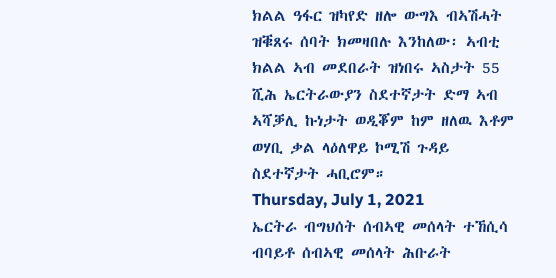ክልል ዓፋር ዝካየድ ዘሎ ውግእ ብኣሽሓት ዝቑጸሩ ሰባት ክመዛበሉ እንከለው፡ ኣብቲ ክልል ኣብ መደበራት ዝነበሩ ኣስታት 55 ሺሕ ኤርትራውያን ስደተኛታት ድማ ኣብ ኣሻቓሊ ኩነታት ወዲቖም ከም ዘለዉ እቶም ወሃቢ ቃል ላዕለዋይ ኮሚሽ ጉዳይ ስደተኛታት ሓቢሮም።
Thursday, July 1, 2021
ኤርትራ ብግህሰት ሰብኣዊ መሰላት ተኸሲሳ
ብባይቶ ሰብኣዊ መሰላት ሕቡራት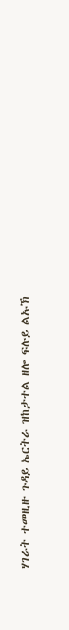ሃገራት ተመዚዙ ጉዳይ ኤርትራ ዝከታተል ዘሎ ፍሉይ ልኡኽ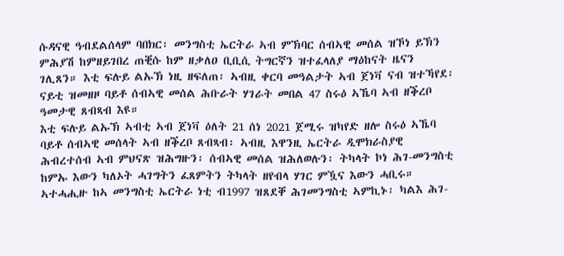ሱዳናዊ ዓብደልሰላም ባበክር፡ መንግስቲ ኤርትራ ኣብ ምኽባር ሰብኣዊ መሰል ዝኾነ ይኽን ምሕያሽ ከምዘይገበረ ጠቒሱ ከም ዘቃለዐ ቢቢሲ ትግርኛን ዝተፈላለያ ማዕከናት ዜናን ገሊጸን። እቲ ፍሉይ ልኡኽ ነዚ ዘፍለጠ፡ ኣብዚ ቀርባ መዓልታት ኣብ ጀነቫ ናብ ዝተኻየደ፡ ናይቲ ዝመዘዞ ባይቶ ሰብኣዊ መሰል ሕቡራት ሃገራት መበል 47 ስሩዕ ኣኼባ ኣብ ዘቕረቦ ዓመታዊ ጸብጻብ እዩ።
እቲ ፍሉይ ልኡኽ ኣብቲ ኣብ ጀነቫ ዕለት 21 ሰነ 2021 ጀሚሩ ዝካየድ ዘሎ ስሩዕ ኣኼባ ባይቶ ሰብኣዊ መሰላት ኣብ ዘቕረቦ ጸብጻብ፡ ኣብዚ እዋንዚ ኤርትራ ዲሞክራስያዊ ሕብረተሰብ ኣብ ምህናጽ ዝሕግዙን፡ ሰብኣዊ መሰል ዝሕለወሉን፡ ትካላት ኮነ ሕገ-መንግስቲ ከምኡ እውን ካለኦት ሓገግትን ፈጸምትን ትካላት ዘየብላ ሃገር ምዃና እውን ሓቢሩ። ኣተሓሒዙ ከኣ መንግስቲ ኤርትራ ነቲ ብ1997 ዝጸደቐ ሕገመንግስቲ ኣምኪኑ፡ ካልእ ሕገ-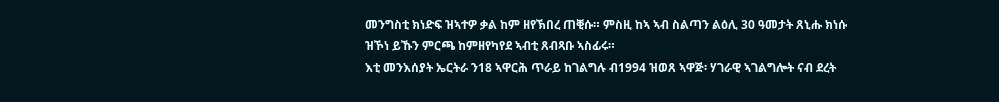መንግስቲ ክነድፍ ዝኣተዎ ቃል ከም ዘየኽበረ ጠቒሱ። ምስዚ ከኣ ኣብ ስልጣን ልዕሊ 30 ዓመታት ጸኒሑ ክነሱ ዝኾነ ይኹን ምርጫ ከምዘየካየደ ኣብቲ ጸብጻቡ ኣስፊሩ።
እቲ መንእሰያት ኤርትራ ን18 ኣዋርሕ ጥራይ ከገልግሉ ብ1994 ዝወጸ ኣዋጅ፡ ሃገራዊ ኣገልግሎት ናብ ደረት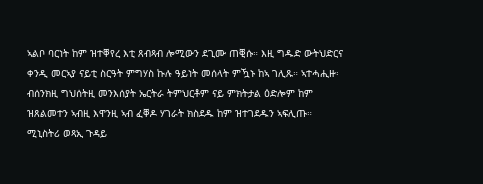ኣልቦ ባርነት ከም ዝተቐየረ እቲ ጸብጻብ ሎሚውን ደጊሙ ጠቒሱ። እዚ ግዱድ ውትህድርና ቀንዲ መርኣያ ናይቲ ስርዓት ምግሃስ ኩሉ ዓይነት መሰላት ምዃኑ ከኣ ገሊጹ። ኣተሓሒዙ፡ ብሰንክዚ ግህሰትዚ መንእሰያት ኤርትራ ትምህርቶም ናይ ምክትታል ዕድሎም ከም ዝጸልመተን ኣብዚ እዋንዚ ኣብ ፈቐዶ ሃገራት ክስደዱ ከም ዝተገደዱን ኣፍሊጡ።
ሚኒስትሪ ወጻኢ ጉዳይ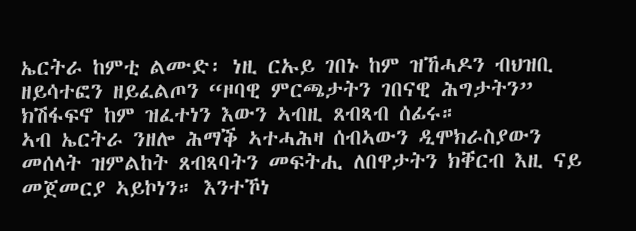ኤርትራ ከምቲ ልሙድ፡ ነዚ ርኡይ ገበኑ ከም ዝኸሓዶን ብህዝቢ ዘይሳተፎን ዘይፈልጦን “ዞባዊ ምርጫታትን ገበናዊ ሕግታትን” ክሽፋፍኖ ከም ዝፈተነን እውን ኣብዚ ጸብጻብ ሰፊሩ።
ኣብ ኤርትራ ንዘሎ ሕማቕ ኣተሓሕዛ ሰብኣውን ዲሞክራስያውን መሰላት ዝምልከት ጸብጻባትን መፍትሒ ለበዋታትን ክቐርብ እዚ ናይ መጀመርያ ኣይኮነን። እንተኾነ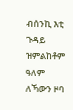ብሰንኪ እቲ ጉዳይ ዝምልከቶም ዓለም ለኻውን ዞባ